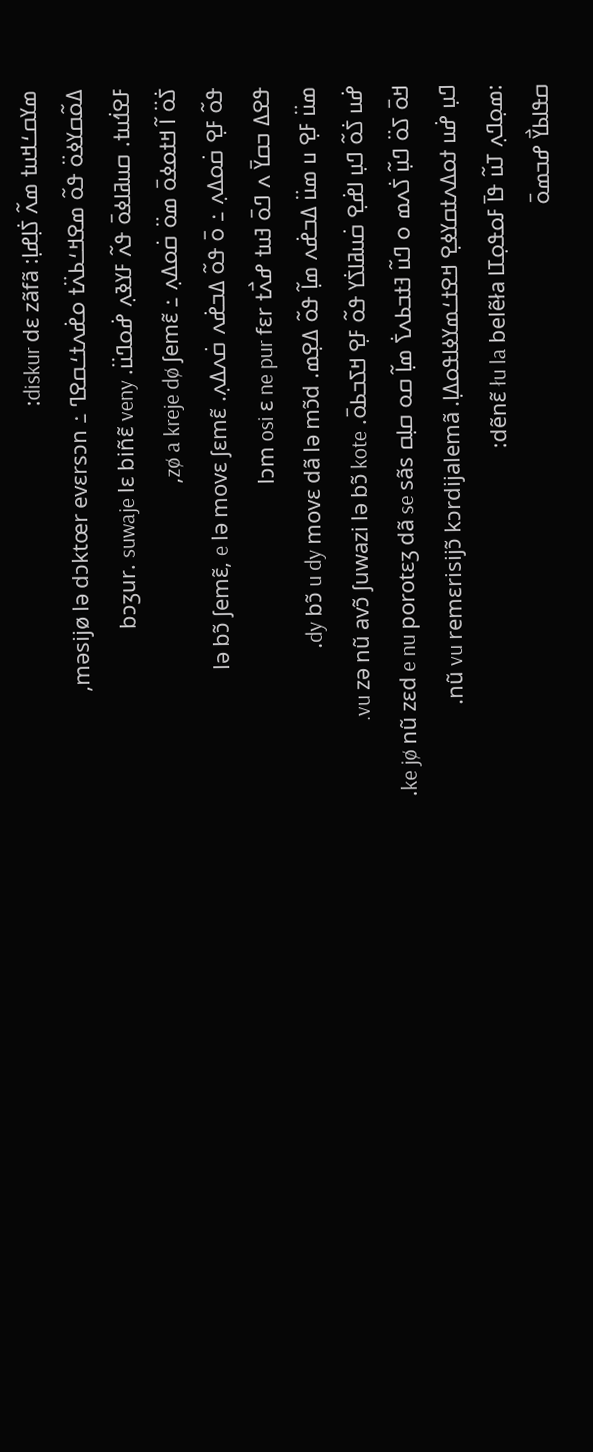ߘߌߛߑߞߎߙ ߘߍ߬ ߖ߭ߊ߲ߝߊ߲: diskur dɛ zãfã:
ߡߋ߬ߛߌߦߋ߳ ߟߋ߬ ߘߐߞߑߕߍ߳ߙ ߋߝ߭ߍߙߑߛߐߣ ߸ mǝsijø lǝ dɔktœr evɛrsɔn,
ߓߐߗ߭ߎߙ. ߛߎߥߊߦߋ߫ ߟߍ߬ ߓߌߢߍ߲ ߝ߭ߋߣߎ߳. bɔʒur. suwaje lɛ biñɛ̃ veny
ߖ߭ߋ߳ ߊ߬ ߞߙߋߦߋ߫ ߘߋ߳ ߛ߭ߋߡߍ߲ ߸ zø a kreje dø ʃemɛ̃,
ߟߋ߬ ߓߐ߲ ߛ߭ߋߡߍ߲ ߸ ߋ߫ ߟߋ߬ ߡߏߝ߭ߍ ߛ߭ߍߡߍ߲. lǝ bɔ̃ ʃemɛ̃, e lǝ movɛ ʃɛmɛ̃
ߟߐߡ ߏߛߌ߫ ߍ ߣߋ߫ ߔߎߙ ߝߍ߯ߙ lɔm osi ɛ ne pur fɛr
ߘߎ߳ ߓߐ߲ ߎ ߘߎ߳ ߡߏߝ߭ߍ ߘߊ߲߬ ߟߋ߬ ߡߐ߲ߘ. dy bɔ̃ u dy movɛ dã lǝ mɔ̃d.
ߝ߭ߎ ߖ߭ߋ߬ ߣߎ߲ ߊߝ߭ߐ߲ ߛ߭ߎߥߊߖ߭ߌ ߟߋ߬ ߓߐ߲ ߞߖߏߕߋ߫. vu zǝ nũ avɔ̃ ʃuwazi lǝ bɔ̃ kote.
ߞߋ߫ ߖߋ߳ ߣߎ߲߬ ߖ߭ߍߘ ߋ ߣߎ߬ ߔߙߏߕߍߖ߭ ߘߊ߲߬ ߛߋ ߛߊ߲ߛ ke jø nũ zɛd e nu porotɛʒ dã se sãs.
ߣߎ߲ ߝ߭ߎ ߙߋߡߍߙߛߌߦߐ߲ ߞߐߙߑߘߌߦߊߟߋߡߊ߲. nũ vu remɛrisijɔ̃ kɔrdijalemã.
:ߘߋ߲ߣߍ߲ ߠߎ߬ ߟߊ߫ ߓߋߟߋ߲ߠߊ dẽnɛ̃ łu la belẽła:
ߛߟߊߕߌ߯ ߝߏߘߋ߫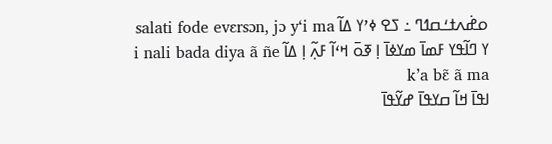ߋߝ߭ߍߙߑߛߗߣ ߸ ߖߐ ߦߴߌ ߡߊ߬ salati fode evɛrsɔn, jɔ y‘i ma
ߌ ߣߊ߬ߟߌ ߓߘߊ߫ ߘߌߦߊ߫ ߊ߲ ߧߋ߫ ߞߵߊ߬ ߓߍ߲߬ ߊ߲ ߡߊ߬ i nali bada diya ã ñe k’a bɛ̃ ã ma
ߊߟߊ߫ ߞߊ߬ ߛߌߟߊ߫ ߝߌ߬ߟߊ߫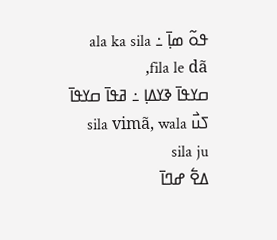ߟߋ߬ ߘߊ߲߫ ߸ ala ka sila fila le dã,
ߛߌߟߊ߫ ߢߌߡߊ߲ ߸ ߥߟߊ߫ ߛߌߟߊ߫ ߖߎ߯ sila vimã, wala sila ju
ߡߐ߱ ߝߣߊ߫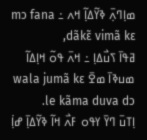ߘߊ߲ߣߍ߲߫ ߢߌ߬ߡߊ߲߬ ߞߍ ߸ mɔ fana dãkɛ̃ vimã kɛ,
ߥߟߊ߫ ߖߎ߯ߡߊ߲ ߸ ߞߍ߫ ߟߋ߬ ߞߊ߲ߡߊ߬ ߘߎߢߊ߫ ߘߐ߫ wala jumã kɛ le kãma duva dɔ.
ߊ߲ߠߎ߫ ߣߌ߫ ߌߟߋ ߓߍ߯ ߞߊ߬ ߢߌ߬ߡߊ߲߫ ߝߊ߲߭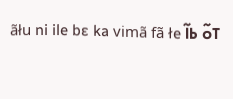ߠߋ߬ ߕߊ߬ ãłu ni ile bɛ ka vimã fã łe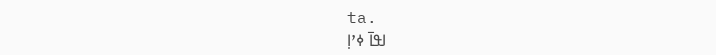ta.
ߊߟߊ߫ ߦߴߊ߲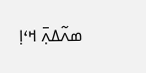ߘߍ߬ߡߍ߲߫ ߞߵߊ߲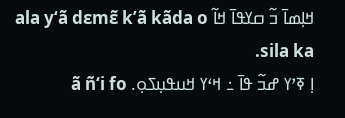ߞߊ߲ߘߊ߫ ߏ߬ ߛߌߟߊ߫ ߞߊ߬ ala y‘ã dɛmɛ̃ k’ã kãda o sila ka.
ߊ߲ ߧߴߌ ߝߏ߬ ߟߊ߫ ߸ ߞߵߌ ߞߎߟߎ߲ߖߋ߲. ã ñ‘i fo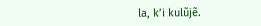la, k’i kulũjẽ.